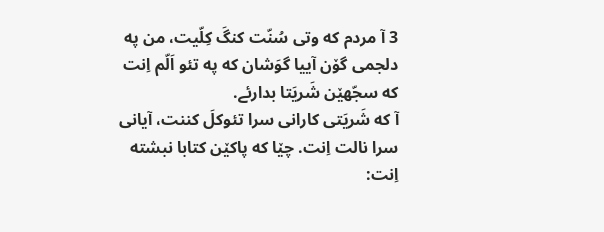3 آ مردم که وتی سُنّت کنگَ کِلّیت، من په دلجمی گۆن آییا گوَشان که په تئو اَلّم اِنت که سجّهێن شَریَتا بدارئے.
آ که شَریَتی کارانی سرا تئوکلَ کننت، آیانی سرا نالت اِنت. چێا که پاکێن کتابا نبشته اِنت: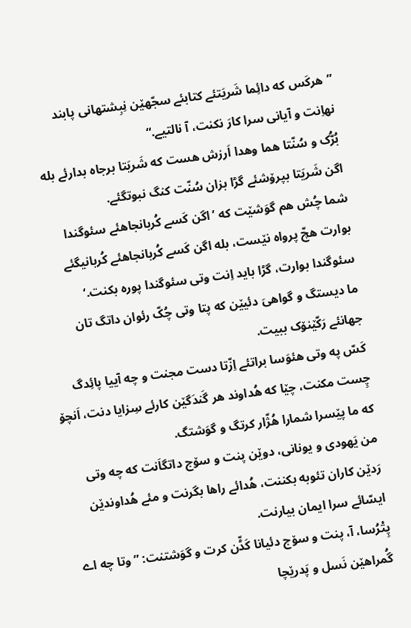”هرکَس که دائِما شَریَتئے کتابئے سجّهێن نِبِشتهانی پابند نهاِنت و آیانی سرا کارَ نکنت، آ نالتیے.“
بُرُّک و سُنّتا هما وهدا اَرزش هست که شَریَتا برجاه بدارئے بله اگن شَریَتا بپرۆشئے گڑا بزان سُنّت کنگ نبوتگئے.
شما چُش هم گوَشێت که ’اگن کَسے کُربانجاهئے سئوگندا بوارت هچّ پرواه نێست، بله اگن کَسے کُربانجاهئے کُربانیگئے سئوگندا بوارت، گڑا باید اِنت وتی سئوگندا پوره بکنت.‘
ما دیستگ و گواهیَ دئیێن که پتا وتی چُکّ رئوان داتگ تان جهانئے رَکّێنۆک ببیت.
کَسّ په وتی هئوَسا براتئے اِزّتا دست مجنت و چه آییا پائِدگ چِست مکنت، چێا که هُداوند هر گَندَگێن کارئے سِزایا دنت، اَنچۆ که ما پێسرا شمارا هُژّار کرتگ و گوَشتگ.
من یَهودی و یونانی، دوێن پنت و سۆج داتگاَنت که چه وتی رَدێن کاران تئوبه بکننت، هُدائے راها بگرنت و مئے هُداوندێن ایسّائے سرا ایمان بیارنت.
پِتْرُسا، آ، پنت و سۆج دئیانا کَڈّن کرت و گوَشتنت: ”وتا چه اے گُمراهێن نَسل و پَدرێچا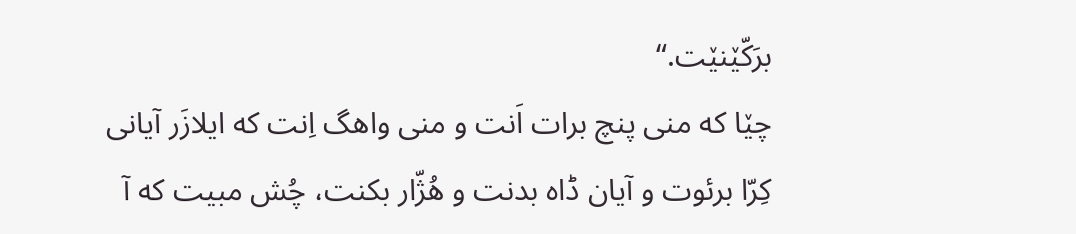برَکّێنێت.“
چێا که منی پنچ برات اَنت و منی واهگ اِنت که ایلازَر آیانی کِرّا برئوت و آیان ڈاه بدنت و هُژّار بکنت، چُش مبیت که آ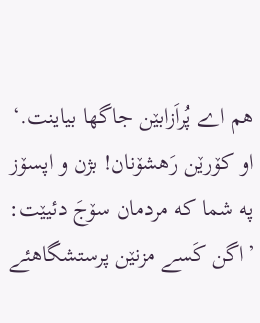هم اے پُراَزابێن جاگها بیاینت.‘
او کۆرێن رَهشۆنان! بژن و اپسۆز په شما که مردمان سۆجَ دئیێت: ’اگن کَسے مزنێن پرستشگاهئے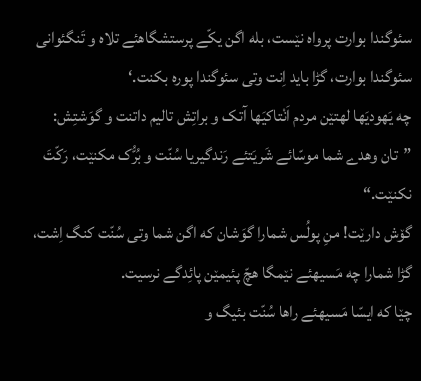سئوگندا بوارت پرواه نێست، بله اگن یکّے پرستشگاهئے تلاه و تَنگئوانی سئوگندا بوارت، گڑا باید اِنت وتی سئوگندا پوره بکنت.‘
چه یَهودیَها لهتێن مردم اَنْتاکیَها آتک و براتِش تالیم داتنت و گوَشتِش: ”تان وهدے شما موسّائے شَریَتئے رَندگیریا سُنّت و بُرُّک مکنێت، رَکّتَ نکنێت.“
گۆش دارێت! منِ پولُس شمارا گوَشان که اگن شما وتی سُنّت کنگ اِشت، گڑا شمارا چه مَسیهئے نێمگا هچّ پئیمێن پائِدگے نرسیت.
چێا که ایسّا مَسیهئے راها سُنّت بئیگ و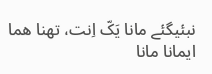نبئیگئے مانا یَکّ اِنت، تهنا هما ایمانا مانا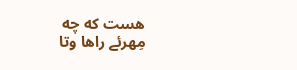هست که چه مِهرئے راها وتا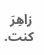زاهِرَ کنت.